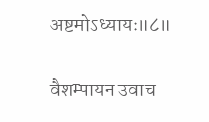अष्टमोऽध्यायः॥८॥

वैशम्पायन उवाच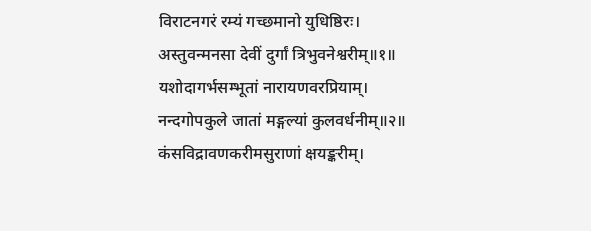विराटनगरं रम्यं गच्छमानो युधिष्ठिरः।
अस्तुवन्मनसा देवीं दुर्गां त्रिभुवनेश्वरीम्॥१॥
यशोदागर्भसम्भूतां नारायणवरप्रियाम्।
नन्दगोपकुले जातां मङ्गल्यां कुलवर्धनीम्॥२॥
कंसविद्रावणकरीमसुराणां क्षयङ्करीम्।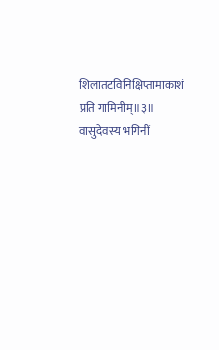शिलातटविनिक्षिप्तामाकाशं प्रति गामिनीम्॥३॥
वासुदेवस्य भगिनीं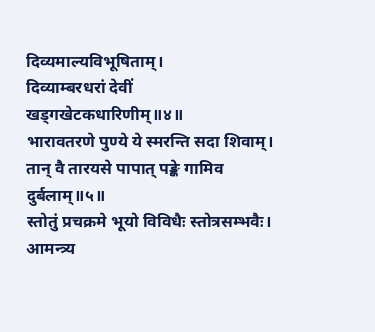दिव्यमाल्यविभूषिताम्।
दिव्याम्बरधरां देवीं खड्गखेटकधारिणीम्॥४॥
भारावतरणे पुण्ये ये स्मरन्ति सदा शिवाम्।
तान् वै तारयसे पापात् पङ्के गामिव दुर्बलाम्॥५॥
स्तोतुं प्रचक्रमे भूयो विविधैः स्तोत्रसम्भवैः।
आमन्त्र्य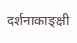दर्शनाकाङ्क्षी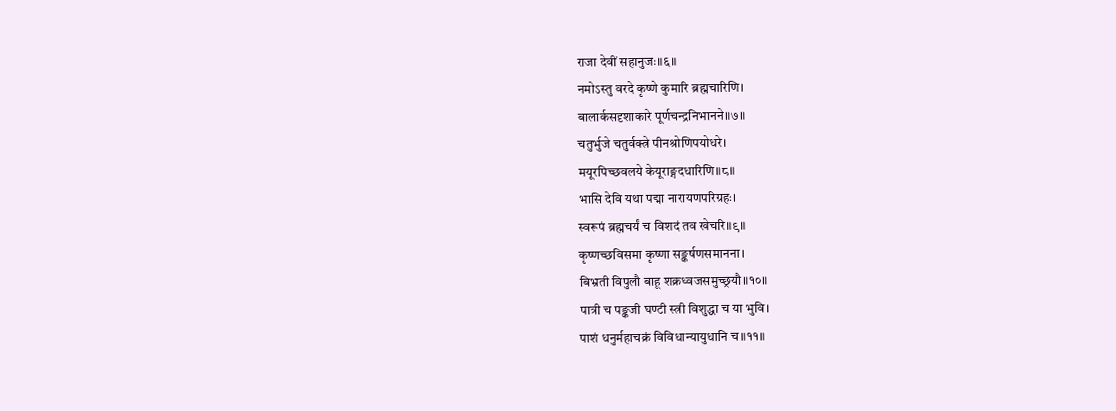राजा देवीं सहानुजः॥६॥
नमोऽस्तु वरदे कृष्णे कुमारि ब्रह्मचारिणि।
बालार्कसदृशाकारे पूर्णचन्द्रनिभानने॥७॥
चतुर्भुजे चतुर्वक्त्रे पीनश्रोणिपयोधरे।
मयूरपिच्छवलये केयूराङ्गदधारिणि॥८॥
भासि देवि यथा पद्मा नारायणपरिग्रहः।
स्वरूपं ब्रह्मचर्यं च विशदं तव खेचरि॥९॥
कृष्णच्छविसमा कृष्णा सङ्कर्षणसमानना।
बिभ्रती विपुलौ बाहू शक्रध्वजसमुच्छ्रयौ॥१०॥
पात्री च पङ्कजी घण्टी स्त्री विशुद्धा च या भुवि।
पाशं धनुर्महाचक्रं विविधान्यायुधानि च॥११॥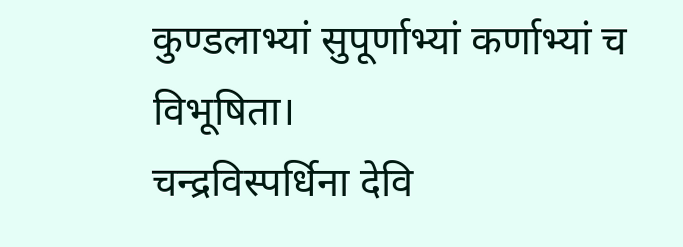कुण्डलाभ्यां सुपूर्णाभ्यां कर्णाभ्यां च विभूषिता।
चन्द्रविस्पर्धिना देवि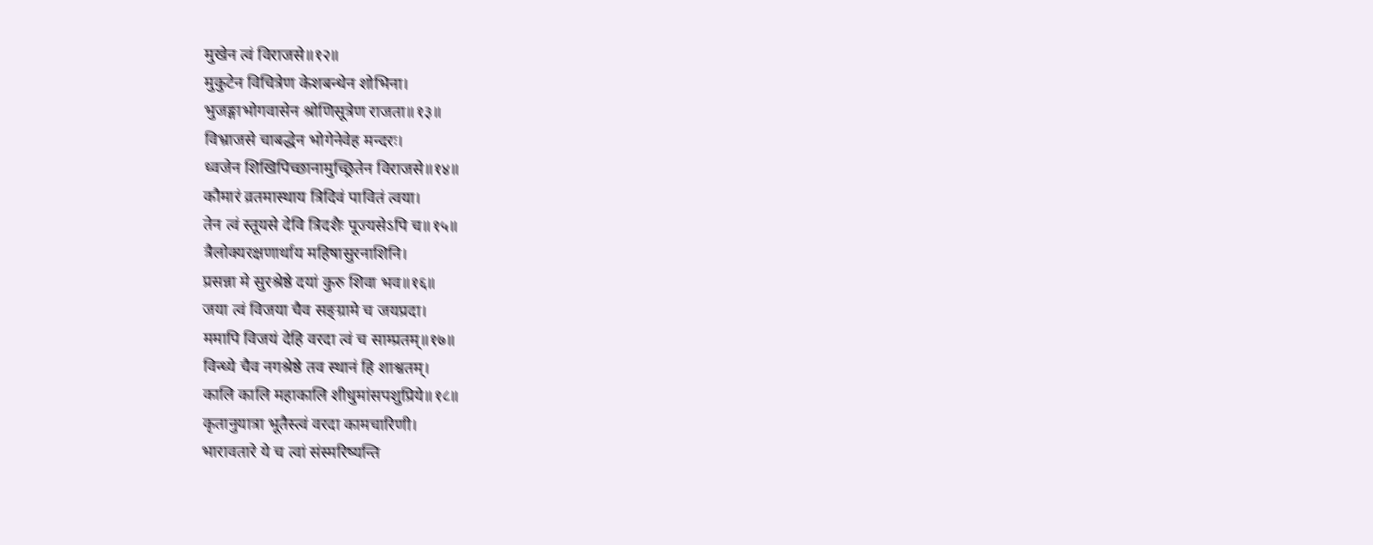मुखेन त्वं विराजसे॥१२॥
मुकुटेन विचित्रेण केशबन्धेन शोभिना।
भुजङ्गाभोगवासेन श्रोणिसूत्रेण राजता॥१३॥
विभ्राजसे चाबद्धेन भोगेनेवेह मन्दरः।
ध्वजेन शिखिपिच्छानामुच्छ्रितेन विराजसे॥१४॥
कौमारं व्रतमास्थाय त्रिदिवं पावितं त्वया।
तेन त्वं स्तूयसे देवि त्रिदशैः पूज्यसेऽपि च॥१५॥
त्रैलोक्यरक्षणार्थाय महिषासुरनाशिनि।
प्रसन्ना मे सुरश्रेष्ठे दयां कुरु शिवा भव॥१६॥
जया त्वं विजया चैव सङ्ग्रामे च जयप्रदा।
ममापि विजयं देहि वरदा त्वं च साम्प्रतम्॥१७॥
विन्ध्ये चैव नगश्रेष्ठे तव स्थानं हि शाश्वतम्।
कालि कालि महाकालि शीधुमांसपशुप्रिये॥१८॥
कृतानुयात्रा भूतैस्त्वं वरदा कामचारिणी।
भारावतारे ये च त्वां संस्मरिष्यन्ति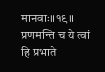मानवाः॥१९॥
प्रणमन्ति च ये त्वां हि प्रभाते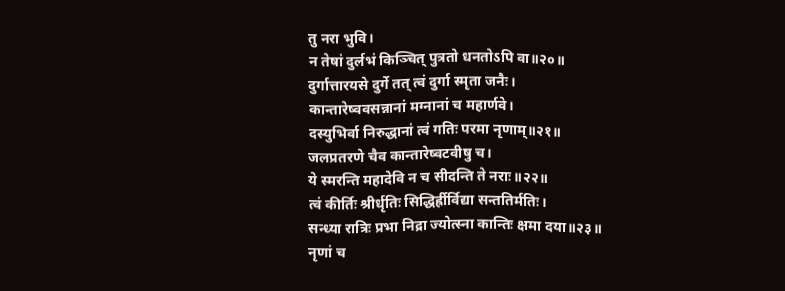तु नरा भुवि।
न तेषां दुर्लभं किञ्चित् पुत्रतो धनतोऽपि वा॥२०॥
दुर्गात्तारयसे दुर्गे तत् त्वं दुर्गा स्मृता जनैः।
कान्तारेष्ववसन्नानां मग्नानां च महार्णवे।
दस्युभिर्वा निरुद्धानां त्वं गतिः परमा नृणाम्॥२१॥
जलप्रतरणे चैव कान्तारेष्वटवीषु च।
ये स्मरन्ति महादेवि न च सीदन्ति ते नराः॥२२॥
त्वं कीर्तिः श्रीर्धृतिः सिद्धिर्ह्रीर्विद्या सन्ततिर्मतिः।
सन्ध्या रात्रिः प्रभा निद्रा ज्योत्स्ना कान्तिः क्षमा दया॥२३॥
नृणां च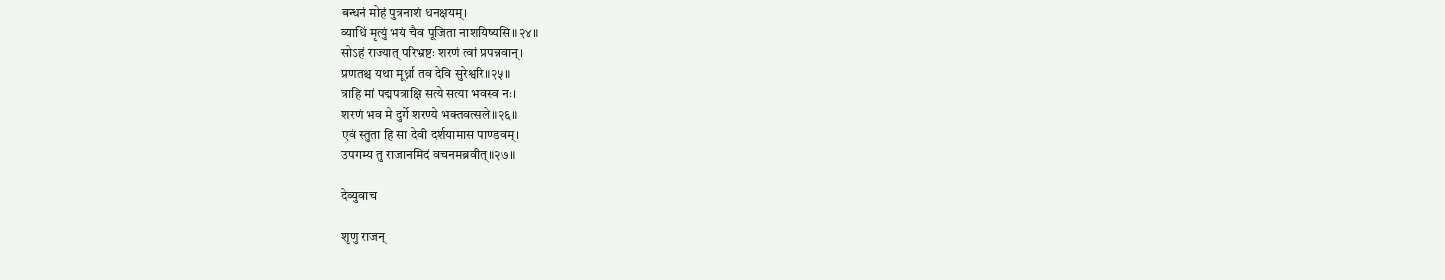बन्धनं मोहं पुत्रनाशं धनक्षयम्।
व्याधिं मृत्युं भयं चैव पूजिता नाशयिष्यसि॥२४॥
सोऽहं राज्यात् परिभ्रष्टः शरणं त्वां प्रपन्नवान्।
प्रणतश्च यथा मूर्ध्ना तव देवि सुरेश्वरि॥२५॥
त्राहि मां पद्मपत्राक्षि सत्ये सत्या भवस्व नः।
शरणं भव मे दुर्गे शरण्ये भक्तवत्सले॥२६॥
एवं स्तुता हि सा देवी दर्शयामास पाण्डवम्।
उपगम्य तु राजानमिदं वचनमब्रवीत्॥२७॥

देव्युवाच

शृणु राजन्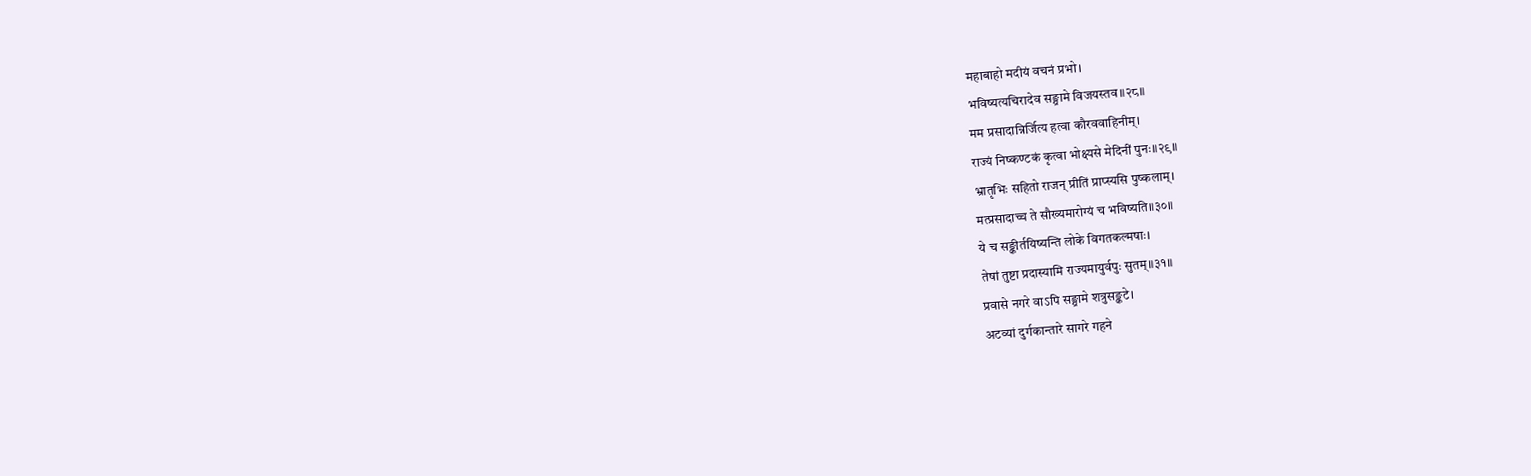महाबाहो मदीयं वचनं प्रभो।
भविष्यत्यचिरादेव सङ्ग्रामे विजयस्तव॥२८॥
मम प्रसादान्निर्जित्य हत्वा कौरववाहिनीम्।
राज्यं निष्कण्टकं कृत्वा भोक्ष्यसे मेदिनीं पुनः॥२९॥
भ्रातृभिः सहितो राजन् प्रीतिं प्राप्स्यसि पुष्कलाम्।
मत्प्रसादाच्च ते सौख्यमारोग्यं च भविष्यति॥३०॥
ये च सङ्कीर्तयिष्यन्ति लोके विगतकल्मषाः।
तेषां तुष्टा प्रदास्यामि राज्यमायुर्वपुः सुतम्॥३१॥
प्रवासे नगरे वाऽपि सङ्ग्रामे शत्रुसङ्कटे।
अटव्यां दुर्गकान्तारे सागरे गहने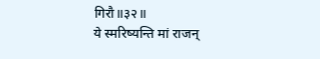गिरौ॥३२॥
ये स्मरिष्यन्ति मां राजन्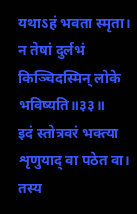यथाऽहं भवता स्मृता।
न तेषां दुर्लभं किञ्चिदस्मिन् लोके भविष्यति॥३३॥
इदं स्तोत्रवरं भक्त्या शृणुयाद् वा पठेत वा।
तस्य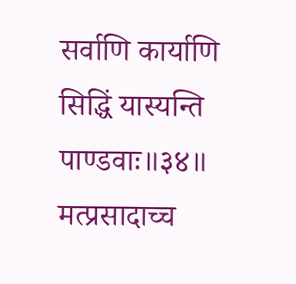सर्वाणि कार्याणि सिद्धिं यास्यन्ति पाण्डवाः॥३४॥
मत्प्रसादाच्च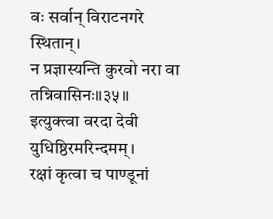वः सर्वान् विराटनगरे स्थितान्।
न प्रज्ञास्यन्ति कुरवो नरा वा तन्निवासिनः॥३५॥
इत्युक्त्वा वरदा देवी युधिष्ठिरमरिन्दमम्।
रक्षां कृत्वा च पाण्डूनां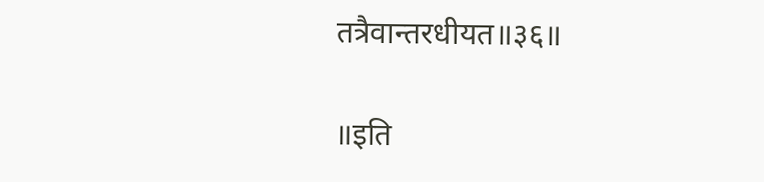तत्रैवान्तरधीयत॥३६॥

॥इति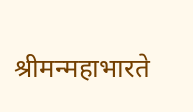श्रीमन्महाभारते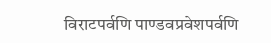विराटपर्वणि पाण्डवप्रवेशपर्वणि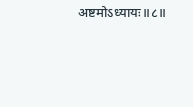अष्टमोऽध्यायः॥८॥